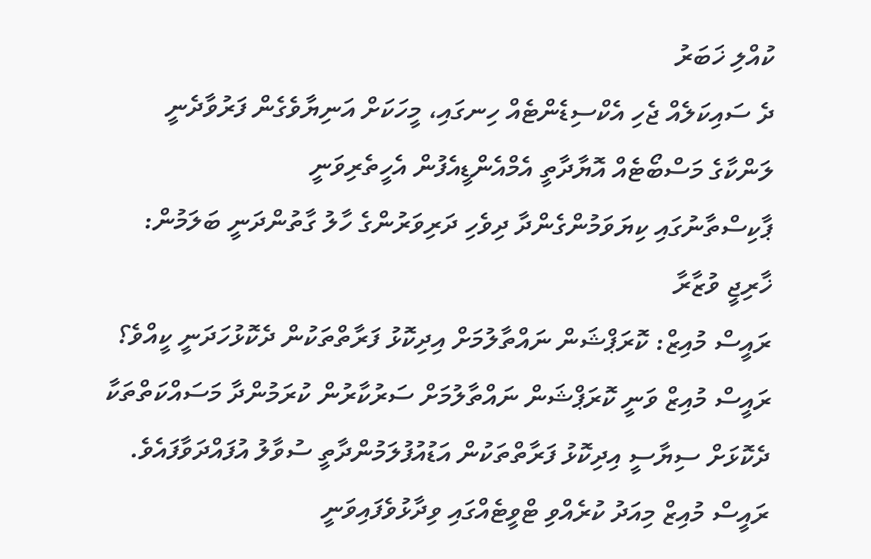ކުއްލި ޚަބަރު
ދެ ސައިކަލެއް ޖެހި އެކްސިޑެންޓެއް ހިނގައި، މީހަކަށް އަނިޔާވެގެން ފަރުވާދެނީ
ލަންކާގެ މަސްބޯޓެއް އޮޔާދާތީ އެމްއެންޑީއެފުން އެހީތެރިވަނީ
ޕާކިސްތާނުގައި ކިޔަވަމުންގެންދާ ދިވެހި ދަރިވަރުންގެ ހާލު ގާތުންދަނީ ބަލަމުން: ޚާރިޖީ ވުޒާރާ
ރައީސް މުއިޒް: ކޮރަޕްޝަން ނައްތާލުމަށް އިދިކޮޅު ފަރާތްތަކުން ދެކޮޅުހަދަނީ ކީއްވެ؟
ރައީސް މުއިޒް ވަނީ ކޮރަޕްޝަން ނައްތާލުމަށް ސަރުކާރުން ކުރަމުންދާ މަސައްކަތްތަކާ ދެކޮޅަށް ސިޔާސީ އިދިކޮޅު ފަރާތްތަކުން އަޑުއުފުލަމުންދާތީ ސުވާލު އުފައްދަވާފައެވެ.
ރައީސް މުއިޒް މިއަދު ކުރެއްވި ޓްވީޓެއްގައި ވިދާޅުވެފައިވަނީ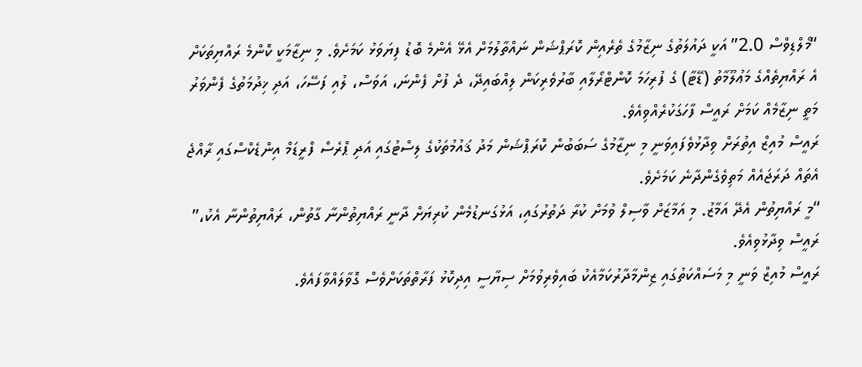“މޯލްޑިވްސް 2.0” އަކީ ދައުލަތުގެ ނިޒާމުގެ ތެރެއިން ކޮރަޕްޝަން ނައްތާލުމަށް އެޅޭ އެންމެ ބޮޑު ފިޔަވަޅު ކަމަށެވެ. މި ނިޒާމަކީ ކޮންމެ ރައްޔިތަކަށް އެ ރައްޔިތެއްގެ މަޢުލޫމާތު (ޑޭޓާ) ގެ ފުރިހަމަ ކޮންޓްރޯލާއި ބާރުވެރިކަން ލިއްބައިދޭ، ދެ ފުށް ފެންނަ، އަވަސް، ލުއި ފަސޭހަ، އަދި ޚިދުމަތުގެ ފެންވަރު މަތީ ނިޒާމެއް ކަމަށް ރައީސް ފާހަގަކުރެއްވިއެވެ.
ރައީސް މުއިޒް އިތުރަށް ވިދާޅުވެފައިވަނީ މި ނިޒާމުގެ ސަބަބުން ކޮރަޕްޝަން މަދު ޤައުމުތަކުގެ ލިސްޓުގައި އަދި ޕްރެސް ފްރީޑަމް އިންޑެކްސްގައި ރާއްޖެ އެތައް ދަރަޖައެއް މަތިވެގެންދާނެ ކަމަށެވެ.
“މީ ރައްޔިތުން އެދޭ އަމާޒު. މި އަމާޒަށް ވާސިލް ވުމަށް ކުރާ ދަތުރުގައި، އަޅުގަނޑުމެން ކުރިޔަށް ދާނީ ރައްޔިތުންނާ ގާތުން، ރައްޔިތުންނާ އެކު،” ރައީސް ވިދާޅުވިއެވެ.
ރައީސް މުއިޒް ވަނީ މި މަސައްކަތުގައި ޒިންމާދާރުކަމާއެކު ބައިވެރިވުމަށް ސިޔާސީ އިދިކޮޅު ފަރާތްތަކަށްވެސް ގޮވާލައްވާފައެވެ.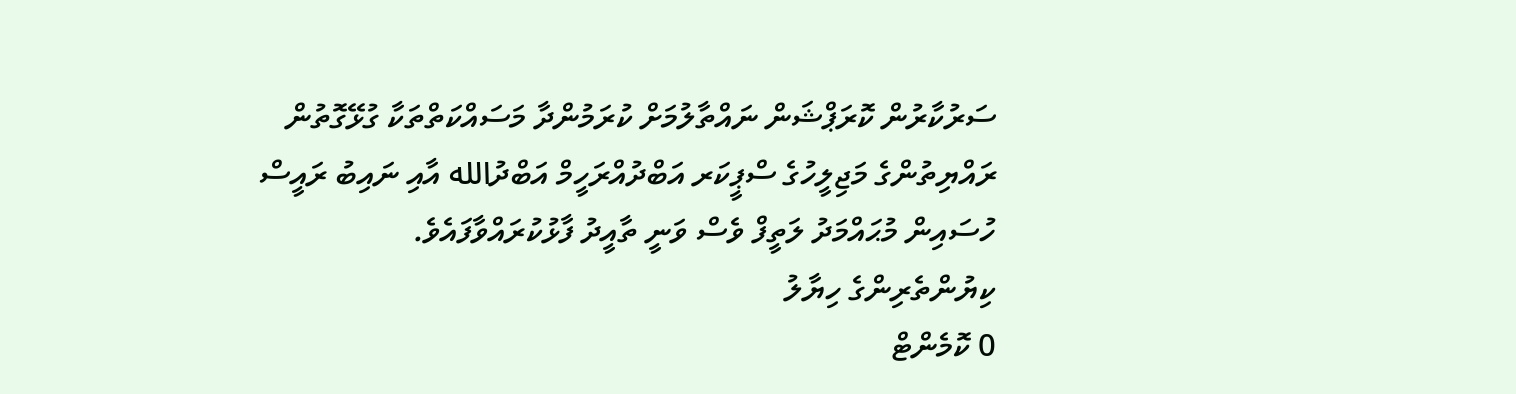ސަރުކާރުން ކޮރަޕްޝަން ނައްތާލުމަށް ކުރަމުންދާ މަސައްކަތްތަކާ ގުޅޭގޮތުން ރައްޔިތުންގެ މަޖިލީހުގެ ސްޕީކަރ އަބްދުއްރަހީމް އަބްދުالله އާއި ނައިބު ރައީސް ހުސައިން މުޙައްމަދު ލަތީފް ވެސް ވަނީ ތާއީދު ފާޅުކުރައްވާފައެވެ.
ކިޔުންތެރިންގެ ހިޔާލު
0 ކޮމެންޓް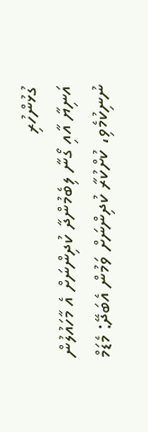ގުޅުންހުރި
އަނިޔާ އާއި ގޯނާ ލިބެމުންދާ ކުދިންނަށް އެ މާހައުލުން ނުނިކުމެވި، ކުށްކުރާ ކުދިންނަށް ވަމުން އެބަދޭ: މެޑަމް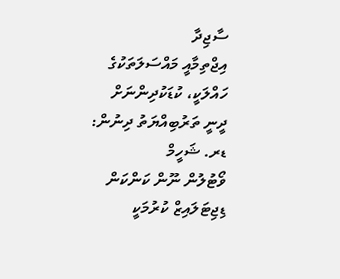ސާޖިދާ
އިޖްތިމާއީ މައްސަލަތަކުގެ ހައްލަކީ، ކުޑަކުދިންނަށް ދީނީ ތަރުބިއްޔަތު ދިނުން: ޑރ. ޝަހީމް
ވޯޓުލުން ނޫން ކަންކަން ޑިޖިޓަލައިޒް ކުރުމަކީ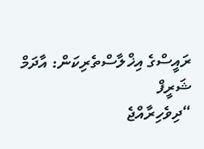ރައީސްގެ އިޚްލާސްތެރިކަން: އާދަމް ޝަރީފް
“ދިވެހިރާއްޖެ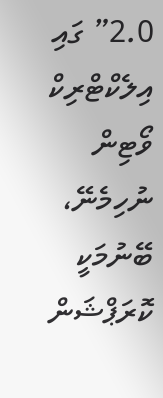2.0” ގައި އިލެކްޓްރިކް ވޯޓިން ނުހިމެނޭ، ބޭނުމަކީ ކޮރަޕްޝަން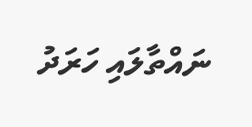ނައްތާލައި ހަރަދު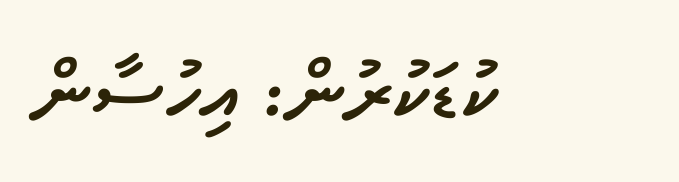ކުޑަކުރުން: އިހުސާން